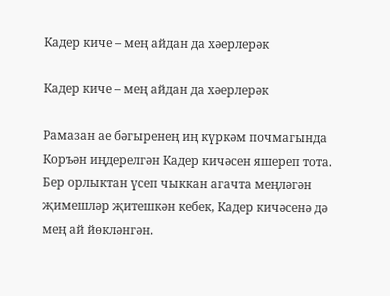Кадер киче – мең айдан да хәерлерәк

Кадер киче – мең айдан да хәерлерәк

Рамазан ае бәгыренең иң күркәм почмагында Коръән иңдерелгән Кадер кичәсен яшереп тота. Бер орлыктан үсеп чыккан агачта меңләгән җимешләр җитешкән кебек, Кадер кичәсенә дә мең ай йөкләнгән.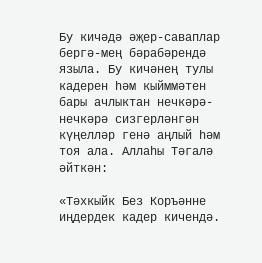Бу кичәдә әҗер-саваплар бергә-мең бәрабәрендә языла. Бу кичәнең тулы кадерен һәм кыйммәтен бары ачлыктан нечкәрә-нечкәрә сизгерләнгән күңелләр генә аңлый һәм тоя ала. Аллаһы Тәгалә әйткән:

«Тәхкыйк Без Коръәнне иңдердек кадер кичендә.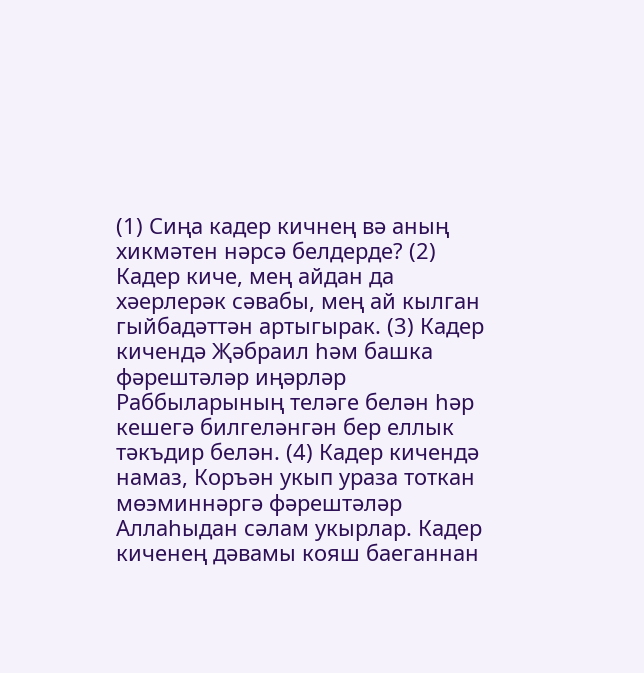(1) Сиңа кадер кичнең вә аның хикмәтен нәрсә белдерде? (2) Кадер киче, мең айдан да хәерлерәк сәвабы, мең ай кылган гыйбадәттән артыгырак. (3) Кадер кичендә Җәбраил һәм башка фәрештәләр иңәрләр Раббыларының теләге белән һәр кешегә билгеләнгән бер еллык тәкъдир белән. (4) Кадер кичендә намаз, Коръән укып ураза тоткан мөэминнәргә фәрештәләр Аллаһыдан сәлам укырлар. Кадер киченең дәвамы кояш баеганнан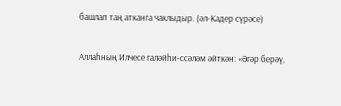башлап таң атканга чаклыдыр. (әл-Кадер сүрәсе)

Аллаһның Илчесе галәйһи-ссәләм әйткән: «Әгәр берәү,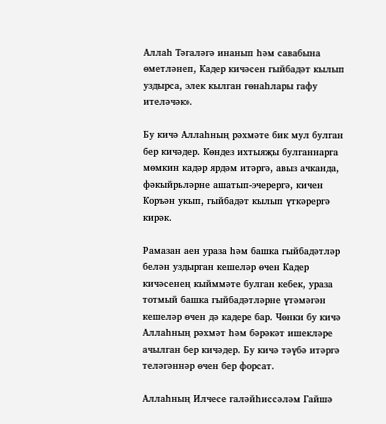Аллаһ Тәгаләгә инанып һәм савабына өметләнеп, Кадер кичәсен гыйбадәт кылып уздырса, элек кылган гөнаһлары гафу ителәчәк».

Бу кичә Аллаһның рәхмәте бик мул булган бер кичәдер. Көндез ихтыяҗы булганнарга мөмкин кадәр ярдәм итәргә, авыз ачканда, фәкыйрьләрне ашатып-эчерергә, кичен Коръән укып, гыйбадәт кылып үткәрергә кирәк.

Рамазан аен ураза һәм башка гыйбадәтләр белән уздырган кешеләр өчен Кадер кичәсенең кыйммәте булган кебек, ураза тотмый башка гыйбадәтләрне үтәмәгән кешеләр өчен дә кадере бар. Чөнки бу кичә Аллаһның рәхмәт һәм бәрәкәт ишекләре ачылган бер кичәдер. Бу кичә тәүбә итәргә теләгәннәр өчен бер форсат.

Аллаһның Илчесе галәйһиссәләм Гайшә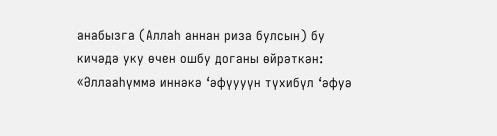анабызга (Аллаһ аннан риза булсын) бу кичәдә уку өчен ошбу доганы өйрәткән: «Әллааһүммә иннәкә ‘әфүууүн түхибүл ‘әфуә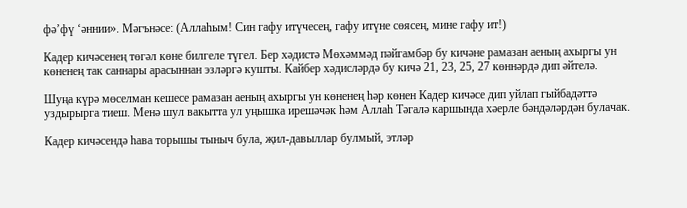фә’фү ‘әннии». Мәгънәсе: (Аллаһым! Син гафу итүчесең, гафу итүне сөясең, мине гафу ит!)

Кадер кичәсенең төгәл көне билгеле түгел. Бер хәдистә Мөхәммәд пәйгамбәр бу кичәне рамазан аеның ахыргы ун көненең так саннары арасыннан эзләргә кушты. Кайбер хәдисләрдә бу кичә 21, 23, 25, 27 көннәрдә дип әйтелә.

Шуңа күрә мөселман кешесе рамазан аеның ахыргы ун көненең һәр көнен Кадер кичәсе дип уйлап гыйбадәттә уздырырга тиеш. Менә шул вакытта ул уңышка ирешәчәк һәм Аллаһ Тәгалә каршында хәерле бәндәләрдән булачак.

Кадер кичәсендә һава торышы тыныч була, җил-давыллар булмый, этләр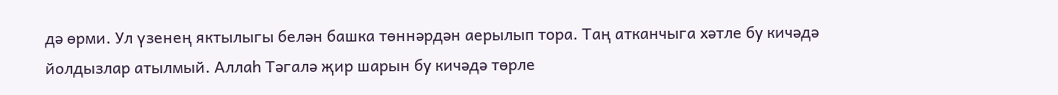дә өрми. Ул үзенең яктылыгы белән башка төннәрдән аерылып тора. Таң атканчыга хәтле бу кичәдә йолдызлар атылмый. Аллаһ Тәгалә җир шарын бу кичәдә төрле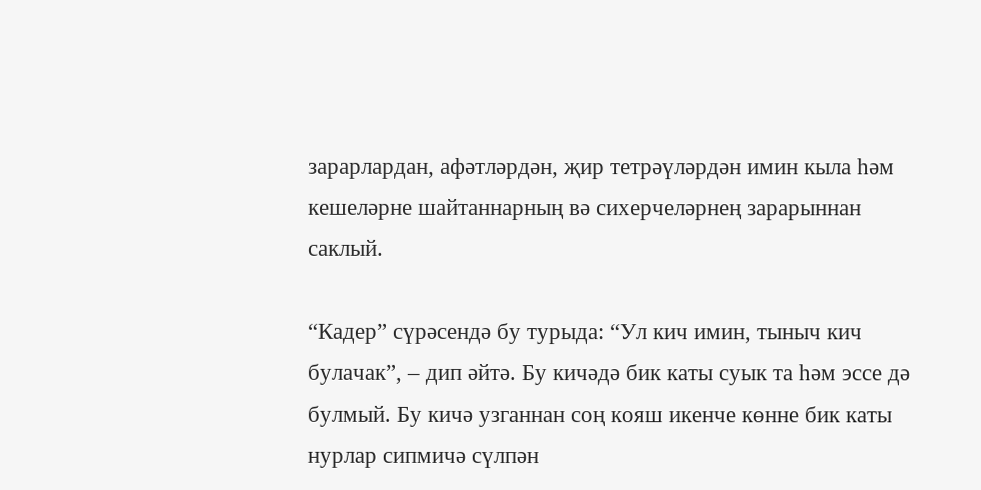зарарлардан, афәтләрдән, җир тетрәүләрдән имин кыла һәм кешеләрне шайтаннарның вә сихерчеләрнең зарарыннан саклый.

“Кадер” сүрәсендә бу турыда: “Ул кич имин, тыныч кич булачак”, – дип әйтә. Бу кичәдә бик каты суык та һәм эссе дә булмый. Бу кичә узганнан соң кояш икенче көнне бик каты нурлар сипмичә сүлпән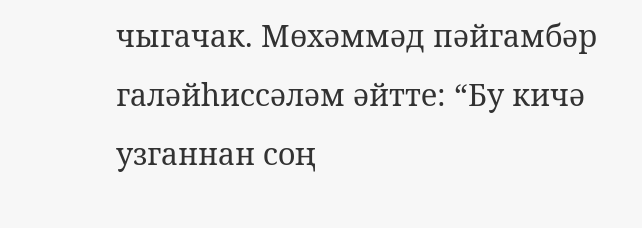чыгачак. Мөхәммәд пәйгамбәр галәйһиссәләм әйтте: “Бу кичә узганнан соң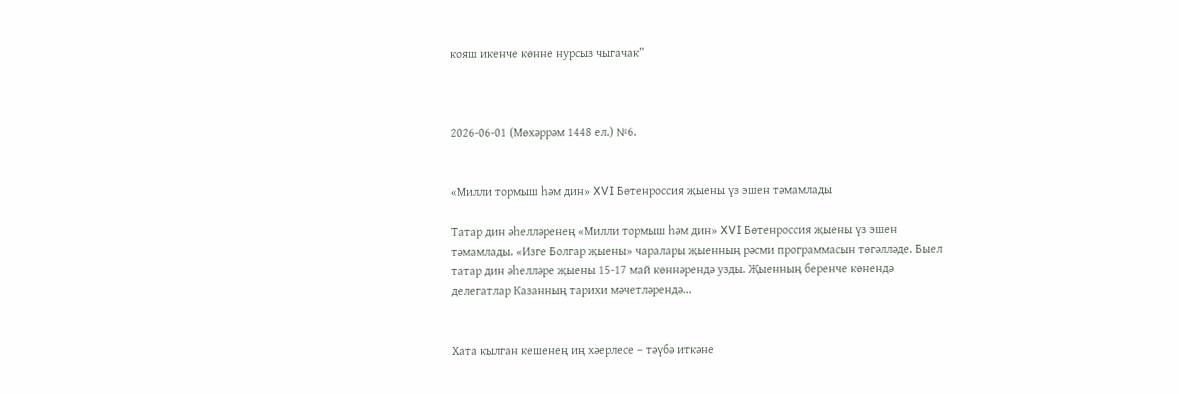кояш икенче көнне нурсыз чыгачак”



2026-06-01 (Мөхәррәм 1448 ел.) №6.


«Милли тормыш һәм дин» XVI Бөтенроссия җыены үз эшен тәмамлады

Татар дин әһелләренең «Милли тормыш һәм дин» XVI Бөтенроссия җыены үз эшен тәмамлады. «Изге Болгар җыены» чаралары җыенның рәсми программасын төгәлләде. Быел татар дин әһелләре җыены 15-17 май көннәрендә узды. Җыенның беренче көнендә делегатлар Казанның тарихи мәчетләрендә...


Хата кылган кешенең иң хәерлесе – тәүбә иткәне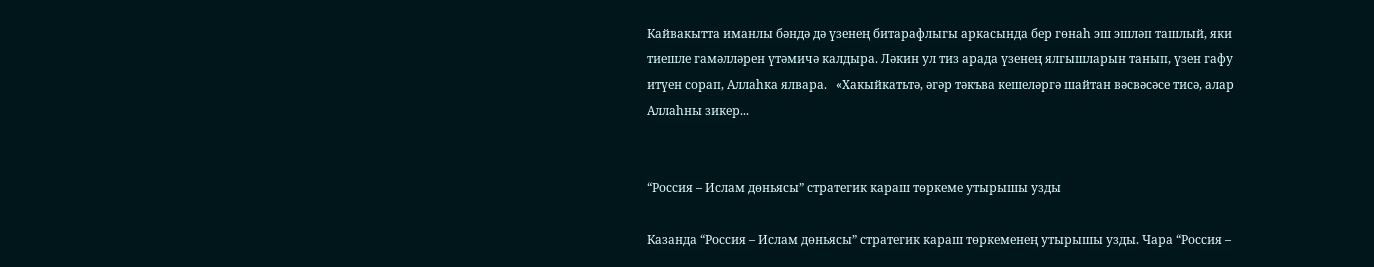Кайвакытта иманлы бәндә дә үзенең битарафлыгы аркасында бер гөнаһ эш эшләп ташлый, яки тиешле гамәлләрен үтәмичә калдыра. Ләкин ул тиз арада үзенең ялгышларын танып, үзен гафу итүен сорап, Аллаһка ялвара.   «Хакыйкатьтә, әгәр тәкъва кешеләргә шайтан вәсвәсәсе тисә, алар Аллаһны зикер...


“Россия – Ислам дөньясы” стратегик караш төркеме утырышы узды

Казанда “Россия – Ислам дөньясы” стратегик караш төркеменең утырышы узды. Чара “Россия –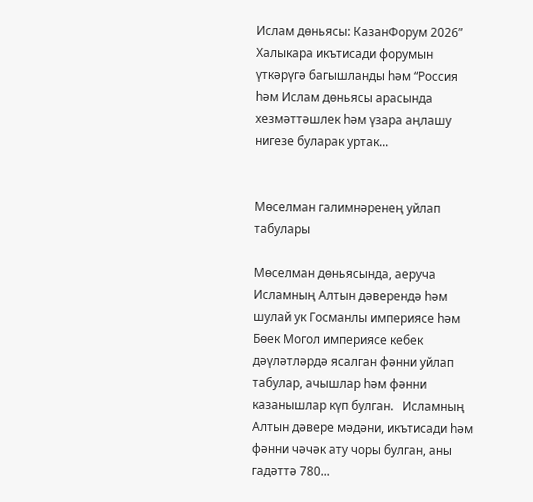Ислам дөньясы: КазанФорум 2026” Халыкара икътисади форумын үткәрүгә багышланды һәм “Россия һәм Ислам дөньясы арасында хезмәттәшлек һәм үзара аңлашу нигезе буларак уртак...


Мөселман галимнәренең уйлап табулары

Мөселман дөньясында, аеруча Исламның Алтын дәверендә һәм шулай ук Госманлы империясе һәм Бөек Могол империясе кебек дәүләтләрдә ясалган фәнни уйлап табулар, ачышлар һәм фәнни казанышлар күп булган.   Исламның Алтын дәвере мәдәни, икътисади һәм фәнни чәчәк ату чоры булган, аны гадәттә 780...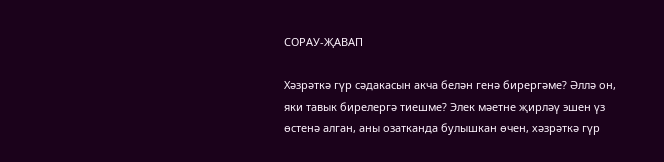СОРАУ-ҖАВАП

Хәзрәткә гүр сәдакасын акча белән генә бирергәме? Әллә он, яки тавык бирелергә тиешме? Элек мәетне җирләү эшен үз өстенә алган, аны озатканда булышкан өчен, хәзрәткә гүр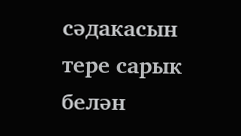сәдакасын тере сарык белән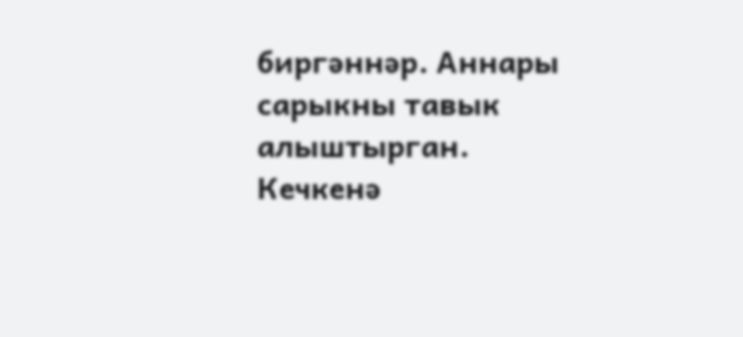биргәннәр. Аннары сарыкны тавык алыштырган. Кечкенә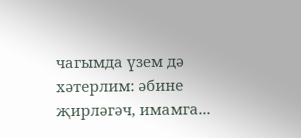чагымда үзем дә хәтерлим: әбине җирләгәч, имамга...